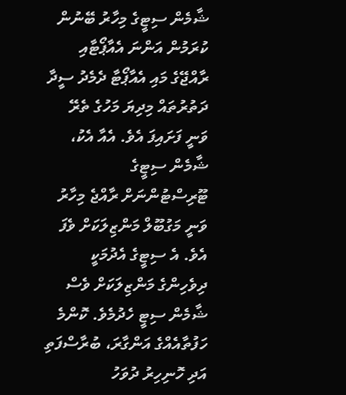ޝާމެން ސިޓީގެ މިހާރު ބޭނުން ކުރަމުން އަންނަ އެއާޕޯޓާއި ރާއްޖޭގެ މައި އެއާޕޯޓާ ދެމެދު ސީދާ ދަތުރުތައް މިދިޔަ މަހުގެ ތެރޭ ވަނީ ފަށައިފަ އެވެ. އެއާ އެކު، ޝާމެން ސިޓީގެ ޓޫރިސްޓުންނަށް ރާއްޖެ މިހާރު ވަނީ މަގުބޫލް މަންޒިލަކަށް ވެފަ އެވެ. އެ ސިޓީގެ އެދުމަކީ ދިވެހިންގެ މަންޒިލަކަށް ވެސް ޝާމެން ސިޓީ ހެދުމެވެ. ކޮންމެ ހަފުތާއެއްގެ އަންގާރަ، ބުރާސްފަތި އަދި ހޮނިހިރު ދުވަހު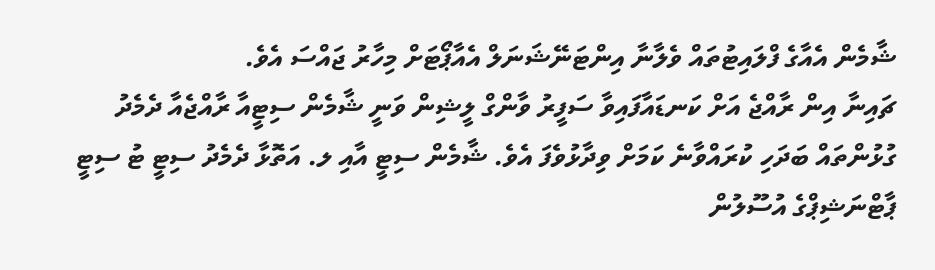ޝާމެން އެއާގެ ފްލައިޓުތައް ވެލާނާ އިންޓަނޭޝަނަލް އެއާޕޯޓަށް މިހާރު ޖައްސަ އެވެ.
ޗައިނާ އިން ރާއްޖެ އަށް ކަނޑައާފައިވާ ސަފީރު ވާންގް ލީޝިން ވަނީ ޝާމެން ސިޓީއާ ރާއްޖެއާ ދެމެދު ގުޅުންތައް ބަދަހި ކުރައްވާނެ ކަމަށް ވިދާޅުވެފަ އެވެ. ޝާމެން ސިޓީ އާއި ލ. އަތޮޅާ ދެމެދު ސިޓީ ޓު ސިޓީ ޕާޓްނަޝިޕްގެ އުސޫލުން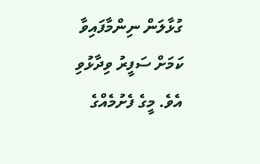ގުޅާލަން ނިންމާފައިވާ ކަމަށް ސަފީރު ވިދާޅުވި އެވެ. މީގެ ފެށުމެއްގެ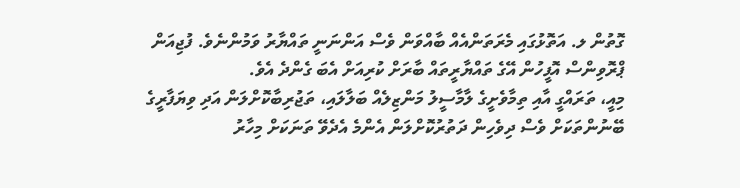ގޮތުން ލ. އަތޮޅުގައި މެރަތަންއެއް ބާއްވަން ވެސް އަންނަނީ ތައްޔާރު ވަމުންނެވެ. ފުޖިއަން ޕްރޮވިންސް އޮފީހުން އޭގެ ތައްޔާރީތައް ބާރަށް ކުރިއަށް އެބަ ގެންދެ އެވެ.
މިއީ، ތަރައްގީ އާއި ތިމާވެށީގެ ލާމާސީލު މަންޒިލެއް ބަލާލައި، ތަޖުރިބާކޮށްލަން އަދި ވިޔަފާރީގެ ބޭނުންތަކަށް ވެސް ދިވެހިން ދަތުރުކޮށްލަން އެންމެ އެދެވޭ ތަނަކަށް މިހާރު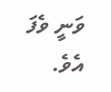ވަނީ ވެފަ އެވެ.